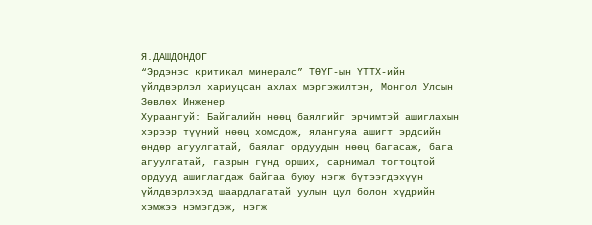Я.ДАШДОНДОГ
“Эрдэнэс критикал минералс” ТӨҮГ-ын ҮТТХ-ийн үйлдвэрлэл хариуцсан ахлах мэргэжилтэн, Монгол Улсын Зөвлөх Инженер
Хураангуй: Байгалийн нөөц баялгийг эрчимтэй ашиглахын хэрээр түүний нөөц хомсдож, ялангуяа ашигт эрдсийн өндөр агуулгатай, баялаг ордуудын нөөц багасаж, бага агуулгатай, газрын гүнд орших, сарнимал тогтоцтой ордууд ашиглагдаж байгаа буюу нэгж бүтээгдэхүүн үйлдвэрлэхэд шаардлагатай уулын цул болон хүдрийн хэмжээ нэмэгдэж, нэгж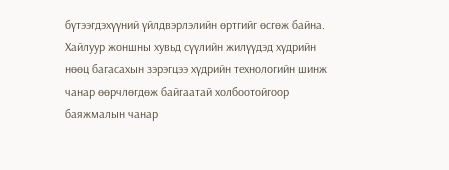бүтээгдэхүүний үйлдвэрлэлийн өртгийг өсгөж байна. Хайлуур жоншны хувьд сүүлийн жилүүдэд хүдрийн нөөц багасахын зэрэгцээ хүдрийн технологийн шинж чанар өөрчлөгдөж байгаатай холбоотойгоор баяжмалын чанар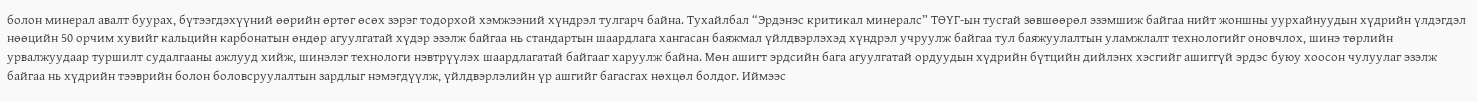болон минерал авалт буурах, бүтээгдэхүүний өөрийн өртөг өсөх зэрэг тодорхой хэмжээний хүндрэл тулгарч байна. Тухайлбал “Эрдэнэс критикал минералс” ТӨҮГ-ын тусгай зөвшөөрөл эзэмшиж байгаа нийт жоншны уурхайнуудын хүдрийн үлдэгдэл нөөцийн 50 орчим хувийг кальцийн карбонатын өндөр агуулгатай хүдэр эзэлж байгаа нь стандартын шаардлага хангасан баяжмал үйлдвэрлэхэд хүндрэл учруулж байгаа тул баяжуулалтын уламжлалт технологийг оновчлох, шинэ төрлийн урвалжуудаар туршилт судалгааны ажлууд хийж, шинэлэг технологи нэвтрүүлэх шаардлагатай байгааг харуулж байна. Мөн ашигт эрдсийн бага агуулгатай ордуудын хүдрийн бүтцийн дийлэнх хэсгийг ашиггүй эрдэс буюу хоосон чулуулаг эзэлж байгаа нь хүдрийн тээврийн болон боловсруулалтын зардлыг нэмэгдүүлж, үйлдвэрлэлийн үр ашгийг багасгах нөхцөл болдог. Иймээс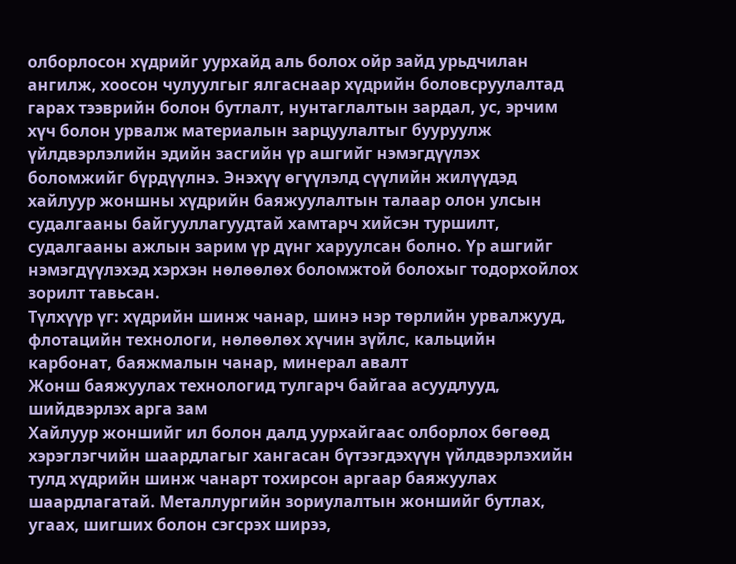олборлосон хүдрийг уурхайд аль болох ойр зайд урьдчилан ангилж, хоосон чулуулгыг ялгаснаар хүдрийн боловсруулалтад гарах тээврийн болон бутлалт, нунтаглалтын зардал, ус, эрчим хүч болон урвалж материалын зарцуулалтыг бууруулж үйлдвэрлэлийн эдийн засгийн үр ашгийг нэмэгдүүлэх боломжийг бүрдүүлнэ. Энэхүү өгүүлэлд сүүлийн жилүүдэд хайлуур жоншны хүдрийн баяжуулалтын талаар олон улсын судалгааны байгууллагуудтай хамтарч хийсэн туршилт, судалгааны ажлын зарим үр дүнг харуулсан болно. Үр ашгийг нэмэгдүүлэхэд хэрхэн нөлөөлөх боломжтой болохыг тодорхойлох зорилт тавьсан.
Түлхүүр үг: хүдрийн шинж чанар, шинэ нэр төрлийн урвалжууд, флотацийн технологи, нөлөөлөх хүчин зүйлс, кальцийн карбонат, баяжмалын чанар, минерал авалт
Жонш баяжуулах технологид тулгарч байгаа асуудлууд, шийдвэрлэх арга зам
Хайлуур жоншийг ил болон далд уурхайгаас олборлох бөгөөд хэрэглэгчийн шаардлагыг хангасан бүтээгдэхүүн үйлдвэрлэхийн тулд хүдрийн шинж чанарт тохирсон аргаар баяжуулах шаардлагатай. Металлургийн зориулалтын жоншийг бутлах, угаах, шигших болон сэгсрэх ширээ,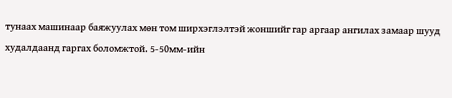тунаах машинаар баяжуулах мөн том ширхэглэлтэй жоншийг гар аргаар ангилах замаар шууд худалдаанд гаргах боломжтой. 5-50мм-ийн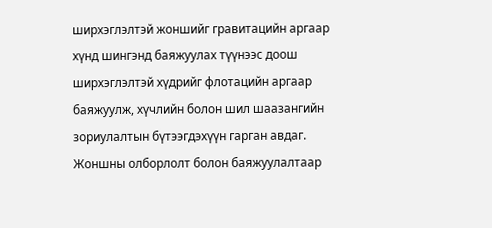ширхэглэлтэй жоншийг гравитацийн аргаар хүнд шингэнд баяжуулах түүнээс доош ширхэглэлтэй хүдрийг флотацийн аргаар баяжуулж, хүчлийн болон шил шаазангийн зориулалтын бүтээгдэхүүн гарган авдаг.
Жоншны олборлолт болон баяжуулалтаар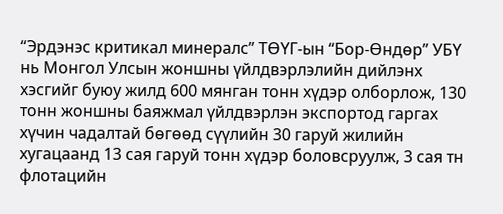“Эрдэнэс критикал минералс” ТӨҮГ-ын “Бор-Өндөр” УБҮ нь Монгол Улсын жоншны үйлдвэрлэлийн дийлэнх хэсгийг буюу жилд 600 мянган тонн хүдэр олборлож, 130 тонн жоншны баяжмал үйлдвэрлэн экспортод гаргах хүчин чадалтай бөгөөд сүүлийн 30 гаруй жилийн хугацаанд 13 сая гаруй тонн хүдэр боловсруулж, 3 сая тн флотацийн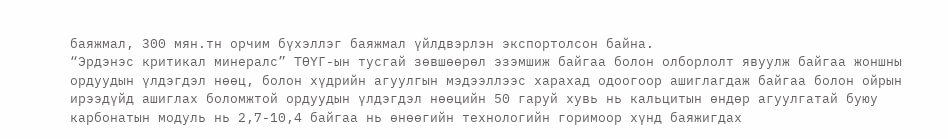баяжмал, 300 мян.тн орчим бүхэллэг баяжмал үйлдвэрлэн экспортолсон байна.
“Эрдэнэс критикал минералс” ТӨҮГ-ын тусгай зөвшөөрөл эзэмшиж байгаа болон олборлолт явуулж байгаа жоншны ордуудын үлдэгдэл нөөц, болон хүдрийн агуулгын мэдээллээс харахад одоогоор ашиглагдаж байгаа болон ойрын ирээдүйд ашиглах боломжтой ордуудын үлдэгдэл нөөцийн 50 гаруй хувь нь кальцитын өндөр агуулгатай буюу карбонатын модуль нь 2,7-10,4 байгаа нь өнөөгийн технологийн горимоор хүнд баяжигдах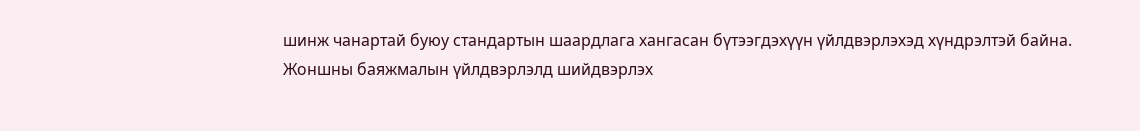шинж чанартай буюу стандартын шаардлага хангасан бүтээгдэхүүн үйлдвэрлэхэд хүндрэлтэй байна.
Жоншны баяжмалын үйлдвэрлэлд шийдвэрлэх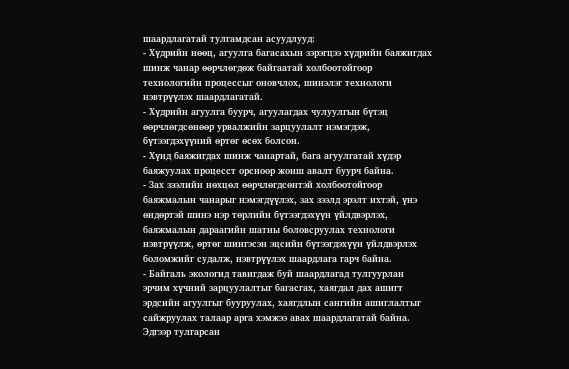шаардлагатай тулгамдсан асуудлууд:
- Хүдрийн нөөц, агуулга багасахын зэрэгцээ хүдрийн баяжигдах шинж чанар өөрчлөгдөж байгаатай холбоотойгоор технологийн процессыг оновчлох, шинэлэг технологи нэвтрүүлэх шаардлагатай.
- Хүдрийн агуулга буурч, агуулагдах чулуулгын бүтэц өөрчлөгдсөнөөр урвалжийн зарцуулалт нэмэгдэж, бүтээгдэхүүний өртөг өсөх болсон.
- Хүнд баяжигдах шинж чанартай, бага агуулгатай хүдэр баяжуулах процесст орсноор жонш авалт буурч байна.
- Зах зээлийн нөхцөл өөрчлөгдсөнтэй холбоотойгоор баяжмалын чанарыг нэмэгдүүлэх, зах зээлд эрэлт ихтэй, үнэ өндөртэй шинэ нэр төрлийн бүтээгдэхүүн үйлдвэрлэх, баяжмалын дараагийн шатны боловсруулах технологи нэвтрүүлж, өртөг шингэсэн эцсийн бүтээгдэхүүн үйлдвэрлэх боломжийг судалж, нэвтрүүлэх шаардлага гарч байна.
- Байгаль экологид тавигдаж буй шаардлагад тулгуурлан эрчим хүчний зарцуулалтыг багасгах, хаягдал дах ашигт эрдсийн агуулгыг бууруулах, хаягдлын сангийн ашиглалтыг сайжруулах талаар арга хэмжээ авах шаардлагатай байна.
Эдгээр тулгарсан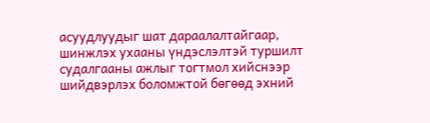асуудлуудыг шат дараалалтайгаар, шинжлэх ухааны үндэслэлтэй туршилт судалгааны ажлыг тогтмол хийснээр шийдвэрлэх боломжтой бөгөөд эхний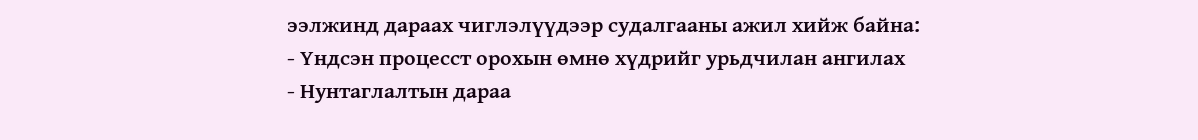ээлжинд дараах чиглэлүүдээр судалгааны ажил хийж байна:
- Үндсэн процесст орохын өмнө хүдрийг урьдчилан ангилах
- Нунтаглалтын дараа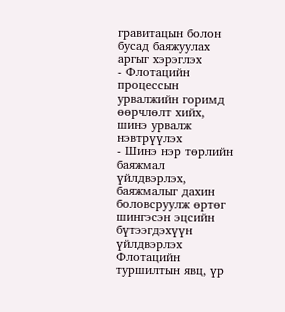гравитацын болон бусад баяжуулах аргыг хэрэглэх
- Флотацийн процессын урвалжийн горимд өөрчлөлт хийх, шинэ урвалж нэвтрүүлэх
- Шинэ нэр төрлийн баяжмал үйлдвэрлэх, баяжмалыг дахин боловсруулж өртөг шингэсэн эцсийн бүтээгдэхүүн үйлдвэрлэх
Флотацийн туршилтын явц, үр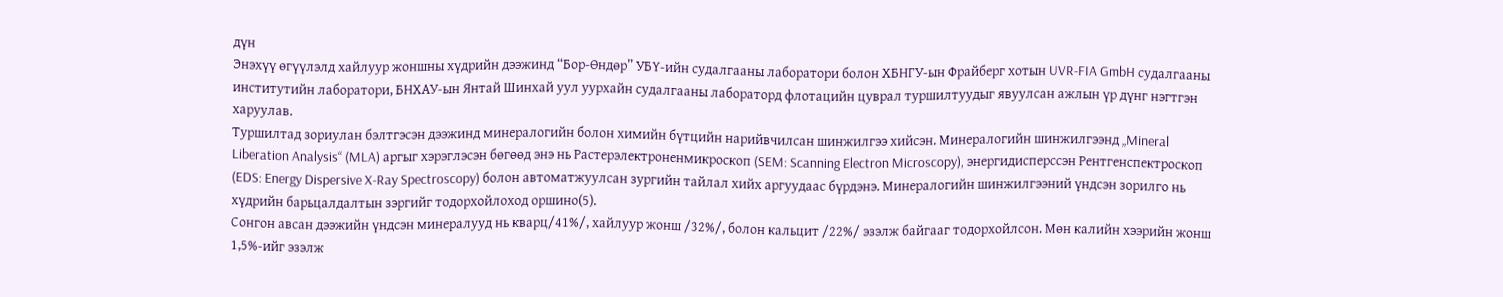дүн
Энэхүү өгүүлэлд хайлуур жоншны хүдрийн дээжинд “Бор-Өндөр” УБҮ-ийн судалгааны лаборатори болон ХБНГУ-ын Фрайберг хотын UVR-FIA GmbH судалгааны институтийн лаборатори, БНХАУ-ын Янтай Шинхай уул уурхайн судалгааны лабораторд флотацийн цуврал туршилтуудыг явуулсан ажлын үр дүнг нэгтгэн харуулав.
Туршилтад зориулан бэлтгэсэн дээжинд минералогийн болон химийн бүтцийн нарийвчилсан шинжилгээ хийсэн. Минералогийн шинжилгээнд „Mineral Liberation Analysis“ (MLA) аргыг хэрэглэсэн бөгөөд энэ нь Растерэлектроненмикроскоп (SEM: Scanning Electron Microscopy), энергидисперссэн Рентгенспектроскоп (EDS: Energy Dispersive X-Ray Spectroscopy) болон автоматжуулсан зургийн тайлал хийх аргуудаас бүрдэнэ. Минералогийн шинжилгээний үндсэн зорилго нь хүдрийн барьцалдалтын зэргийг тодорхойлоход оршино(5).
Сонгон авсан дээжийн үндсэн минералууд нь кварц/41%/, хайлуур жонш /32%/, болон кальцит /22%/ эзэлж байгааг тодорхойлсон. Мөн калийн хээрийн жонш 1,5%-ийг эзэлж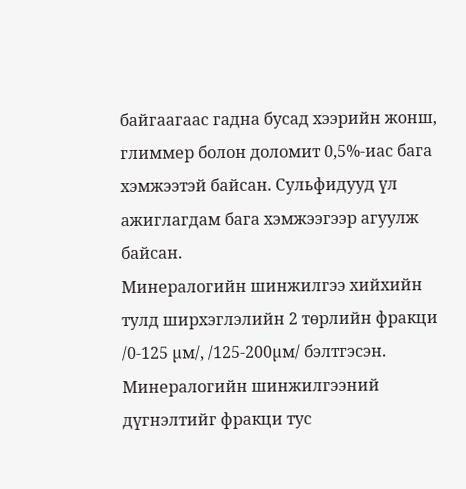байгаагаас гадна бусад хээрийн жонш, глиммер болон доломит 0,5%-иас бага хэмжээтэй байсан. Сульфидууд үл ажиглагдам бага хэмжээгээр агуулж байсан.
Минералогийн шинжилгээ хийхийн тулд ширхэглэлийн 2 төрлийн фракци /0-125 µм/, /125-200µм/ бэлтгэсэн. Минералогийн шинжилгээний дүгнэлтийг фракци тус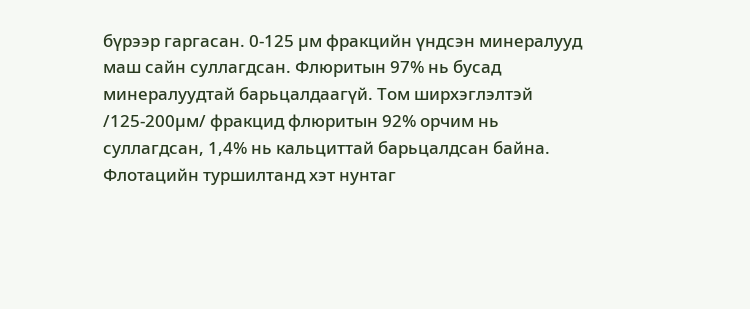бүрээр гаргасан. 0-125 µм фракцийн үндсэн минералууд маш сайн суллагдсан. Флюритын 97% нь бусад минералуудтай барьцалдаагүй. Том ширхэглэлтэй /125-200µм/ фракцид флюритын 92% орчим нь суллагдсан, 1,4% нь кальциттай барьцалдсан байна.
Флотацийн туршилтанд хэт нунтаг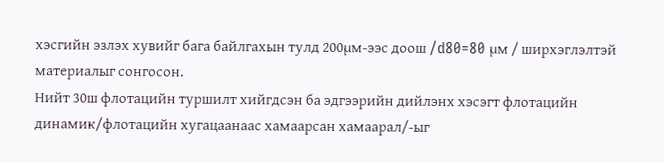хэсгийн эзлэх хувийг бага байлгахын тулд 200µм-ээс доош /d80=80 µм / ширхэглэлтэй материалыг сонгосон.
Нийт 30ш флотацийн туршилт хийгдсэн ба эдгээрийн дийлэнх хэсэгт флотацийн динамик/флотацийн хугацаанаас хамаарсан хамаарал/-ыг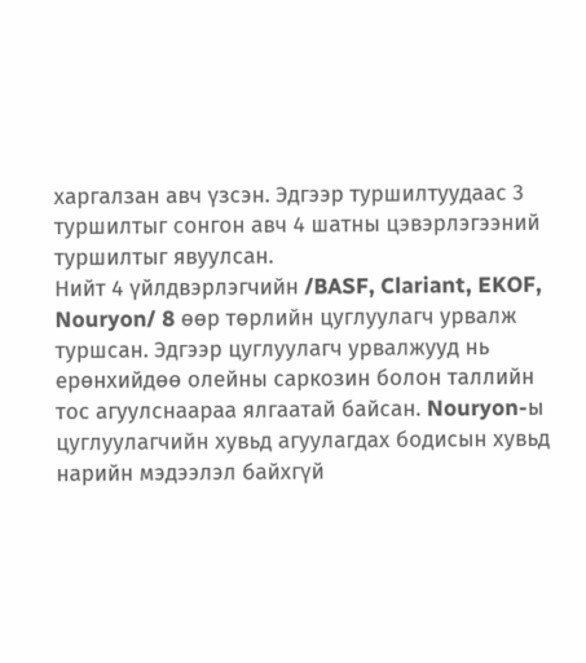харгалзан авч үзсэн. Эдгээр туршилтуудаас 3 туршилтыг сонгон авч 4 шатны цэвэрлэгээний туршилтыг явуулсан.
Нийт 4 үйлдвэрлэгчийн /BASF, Clariant, EKOF, Nouryon/ 8 өөр төрлийн цуглуулагч урвалж туршсан. Эдгээр цуглуулагч урвалжууд нь ерөнхийдөө олейны саркозин болон таллийн тос агуулснаараа ялгаатай байсан. Nouryon-ы цуглуулагчийн хувьд агуулагдах бодисын хувьд нарийн мэдээлэл байхгүй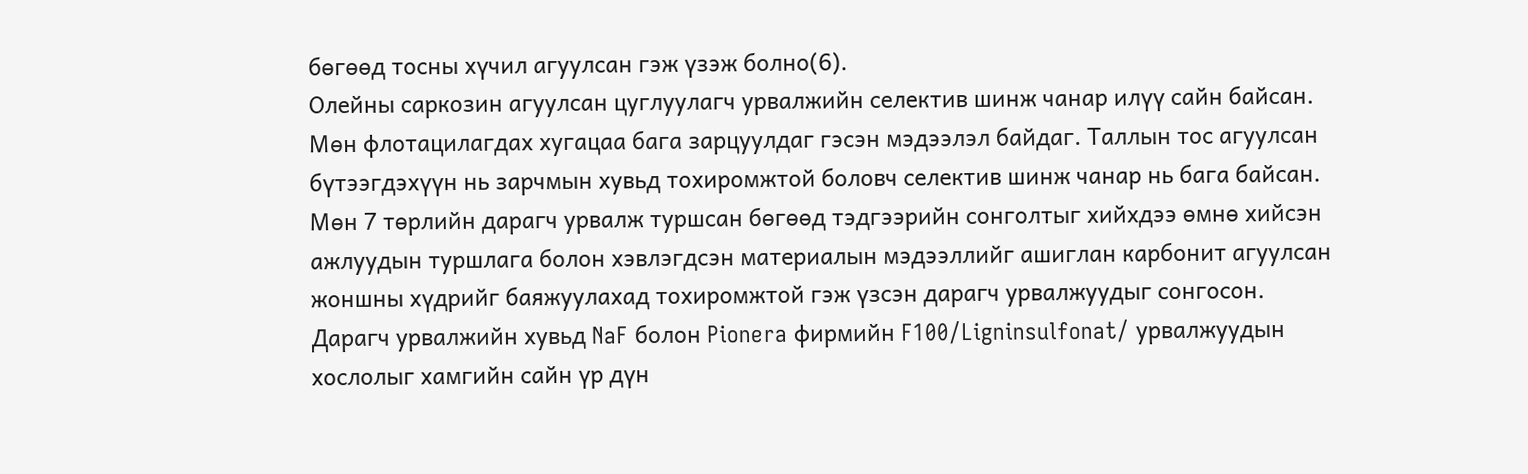бөгөөд тосны хүчил агуулсан гэж үзэж болно(6).
Олейны саркозин агуулсан цуглуулагч урвалжийн селектив шинж чанар илүү сайн байсан. Мөн флотацилагдах хугацаа бага зарцуулдаг гэсэн мэдээлэл байдаг. Таллын тос агуулсан бүтээгдэхүүн нь зарчмын хувьд тохиромжтой боловч селектив шинж чанар нь бага байсан.
Мөн 7 төрлийн дарагч урвалж туршсан бөгөөд тэдгээрийн сонголтыг хийхдээ өмнө хийсэн ажлуудын туршлага болон хэвлэгдсэн материалын мэдээллийг ашиглан карбонит агуулсан жоншны хүдрийг баяжуулахад тохиромжтой гэж үзсэн дарагч урвалжуудыг сонгосон.
Дарагч урвалжийн хувьд NaF болон Pionera фирмийн F100/Ligninsulfonat/ урвалжуудын хослолыг хамгийн сайн үр дүн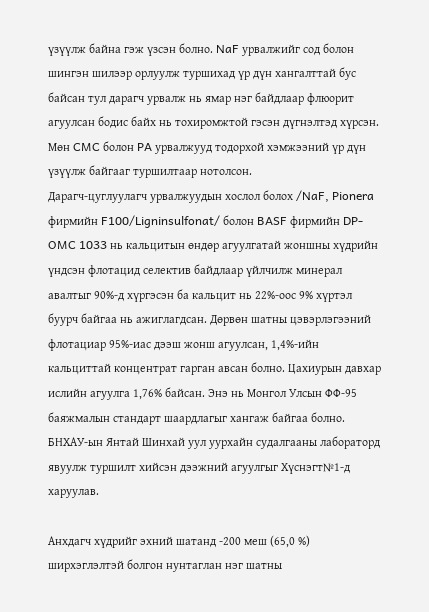үзүүлж байна гэж үзсэн болно. NaF урвалжийг сод болон шингэн шилээр орлуулж туршихад үр дүн хангалттай бус байсан тул дарагч урвалж нь ямар нэг байдлаар флюорит агуулсан бодис байх нь тохиромжтой гэсэн дүгнэлтэд хүрсэн. Мөн CMC болон PA урвалжууд тодорхой хэмжээний үр дүн үзүүлж байгааг туршилтаар нотолсон.
Дарагч-цуглуулагч урвалжуудын хослол болох /NaF, Pionera фирмийн F100/Ligninsulfonat/ болон BASF фирмийн DP-OMC 1033 нь кальцитын өндөр агуулгатай жоншны хүдрийн үндсэн флотацид селектив байдлаар үйлчилж минерал авалтыг 90%-д хүргэсэн ба кальцит нь 22%-оос 9% хүртэл буурч байгаа нь ажиглагдсан. Дөрвөн шатны цэвэрлэгээний флотациар 95%-иас дээш жонш агуулсан, 1,4%-ийн кальциттай концентрат гарган авсан болно. Цахиурын давхар ислийн агуулга 1,76% байсан. Энэ нь Монгол Улсын ФФ-95 баяжмалын стандарт шаардлагыг хангаж байгаа болно. БНХАУ-ын Янтай Шинхай уул уурхайн судалгааны лабораторд явуулж туршилт хийсэн дээжний агуулгыг Хүснэгт№1-д харуулав.

Анхдагч хүдрийг эхний шатанд -200 меш (65,0 %) ширхэглэлтэй болгон нунтаглан нэг шатны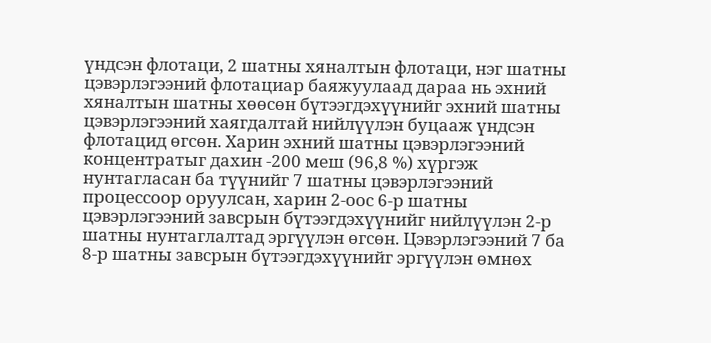үндсэн флотаци, 2 шатны хяналтын флотаци, нэг шатны цэвэрлэгээний флотациар баяжуулаад дараа нь эхний хяналтын шатны хөөсөн бүтээгдэхүүнийг эхний шатны цэвэрлэгээний хаягдалтай нийлүүлэн буцааж үндсэн флотацид өгсөн. Харин эхний шатны цэвэрлэгээний концентратыг дахин -200 меш (96,8 %) хүргэж нунтагласан ба түүнийг 7 шатны цэвэрлэгээний процессоор оруулсан, харин 2-оос 6-р шатны цэвэрлэгээний завсрын бүтээгдэхүүнийг нийлүүлэн 2-р шатны нунтаглалтад эргүүлэн өгсөн. Цэвэрлэгээний 7 ба 8-р шатны завсрын бүтээгдэхүүнийг эргүүлэн өмнөх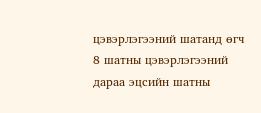цэвэрлэгээний шатанд өгч 8 шатны цэвэрлэгээний дараа эцсийн шатны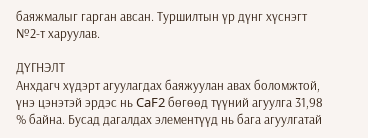баяжмалыг гарган авсан. Туршилтын үр дүнг хүснэгт №2-т харуулав.

ДҮГНЭЛТ
Анхдагч хүдэрт агуулагдах баяжуулан авах боломжтой, үнэ цэнэтэй эрдэс нь CaF2 бөгөөд түүний агуулга 31,98 % байна. Бусад дагалдах элементүүд нь бага агуулгатай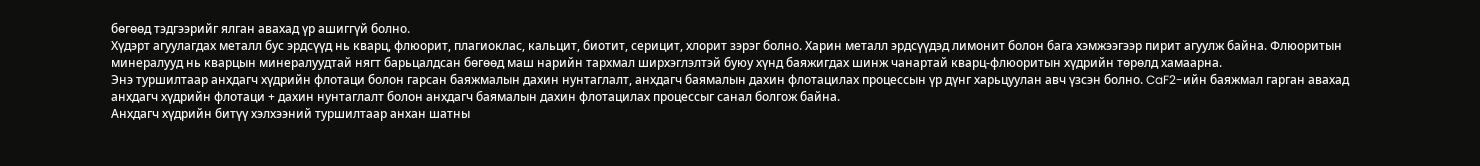бөгөөд тэдгээрийг ялган авахад үр ашиггүй болно.
Хүдэрт агуулагдах металл бус эрдсүүд нь кварц, флюорит, плагиоклас, кальцит, биотит, серицит, хлорит зэрэг болно. Харин металл эрдсүүдэд лимонит болон бага хэмжээгээр пирит агуулж байна. Флюоритын минералууд нь кварцын минералуудтай нягт барьцалдсан бөгөөд маш нарийн тархмал ширхэглэлтэй буюу хүнд баяжигдах шинж чанартай кварц-флюоритын хүдрийн төрөлд хамаарна.
Энэ туршилтаар анхдагч хүдрийн флотаци болон гарсан баяжмалын дахин нунтаглалт, анхдагч баямалын дахин флотацилах процессын үр дүнг харьцуулан авч үзсэн болно. CaF2-ийн баяжмал гарган авахад анхдагч хүдрийн флотаци + дахин нунтаглалт болон анхдагч баямалын дахин флотацилах процессыг санал болгож байна.
Анхдагч хүдрийн битүү хэлхээний туршилтаар анхан шатны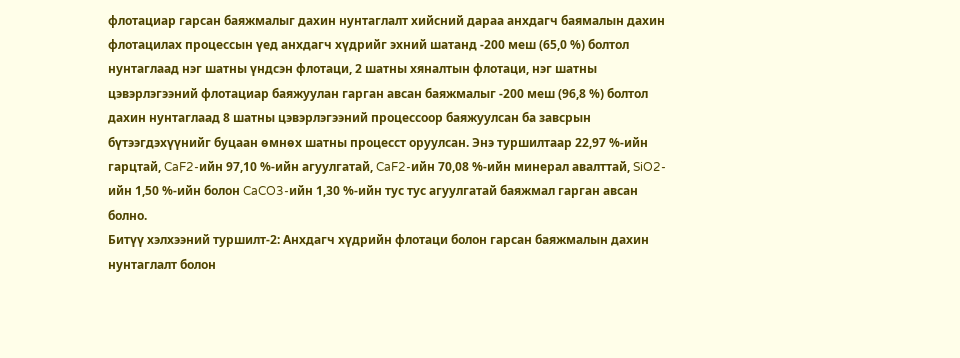флотациар гарсан баяжмалыг дахин нунтаглалт хийсний дараа анхдагч баямалын дахин флотацилах процессын үед анхдагч хүдрийг эхний шатанд -200 меш (65,0 %) болтол нунтаглаад нэг шатны үндсэн флотаци, 2 шатны хяналтын флотаци, нэг шатны цэвэрлэгээний флотациар баяжуулан гарган авсан баяжмалыг -200 меш (96,8 %) болтол дахин нунтаглаад 8 шатны цэвэрлэгээний процессоор баяжуулсан ба завсрын бүтээгдэхүүнийг буцаан өмнөх шатны процесст оруулсан. Энэ туршилтаар 22,97 %-ийн гарцтай, CaF2-ийн 97,10 %-ийн агуулгатай, CaF2-ийн 70,08 %-ийн минерал авалттай, SiO2-ийн 1,50 %-ийн болон CaCO3-ийн 1,30 %-ийн тус тус агуулгатай баяжмал гарган авсан болно.
Битүү хэлхээний туршилт-2: Анхдагч хүдрийн флотаци болон гарсан баяжмалын дахин нунтаглалт болон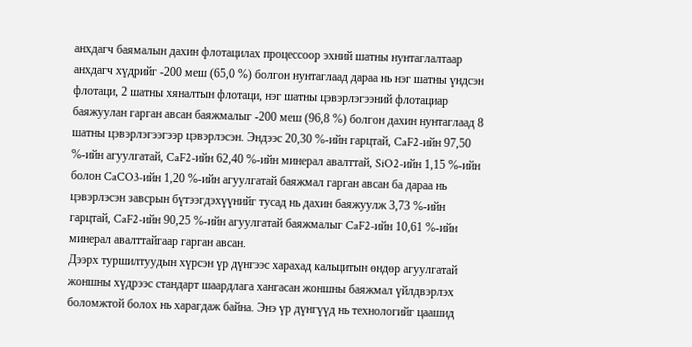анхдагч баямалын дахин флотацилах процессоор эхний шатны нунтаглалтаар анхдагч хүдрийг -200 меш (65,0 %) болгон нунтаглаад дараа нь нэг шатны үндсэн флотаци, 2 шатны хяналтын флотаци, нэг шатны цэвэрлэгээний флотациар баяжуулан гарган авсан баяжмалыг -200 меш (96,8 %) болгон дахин нунтаглаад 8 шатны цэвэрлэгээгээр цэвэрлэсэн. Эндээс 20,30 %-ийн гарцтай, CaF2-ийн 97,50 %-ийн агуулгатай, CaF2-ийн 62,40 %-ийн минерал авалттай, SiO2-ийн 1,15 %-ийн болон CaCO3-ийн 1,20 %-ийн агуулгатай баяжмал гарган авсан ба дараа нь цэвэрлэсэн завсрын бүтээгдэхүүнийг тусад нь дахин баяжуулж 3,73 %-ийн гарцтай, CaF2-ийн 90,25 %-ийн агуулгатай баяжмалыг CaF2-ийн 10,61 %-ийн минерал авалттайгаар гарган авсан.
Дээрх туршилтуудын хүрсэн үр дүнгээс харахад кальцитын өндөр агуулгатай жоншны хүдрээс стандарт шаардлага хангасан жоншны баяжмал үйлдвэрлэх боломжтой болох нь харагдаж байна. Энэ үр дүнгүүд нь технологийг цаашид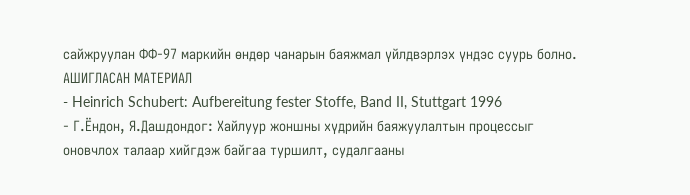сайжруулан ФФ-97 маркийн өндөр чанарын баяжмал үйлдвэрлэх үндэс суурь болно.
АШИГЛАСАН МАТЕРИАЛ
- Heinrich Schubert: Aufbereitung fester Stoffe, Band II, Stuttgart 1996
- Г.Ёндон, Я.Дашдондог: Хайлуур жоншны хүдрийн баяжуулалтын процессыг оновчлох талаар хийгдэж байгаа туршилт, судалгааны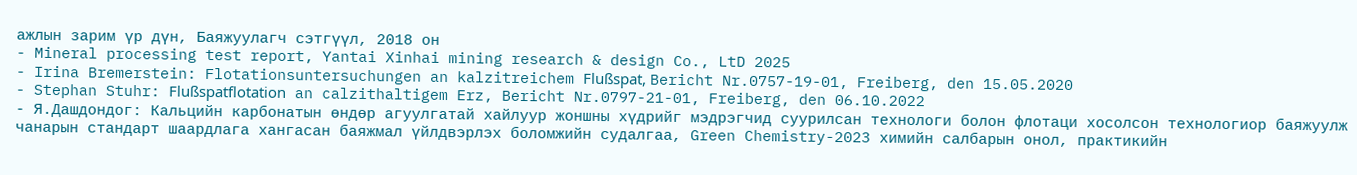ажлын зарим үр дүн, Баяжуулагч сэтгүүл, 2018 он
- Mineral processing test report, Yantai Xinhai mining research & design Co., LtD 2025
- Irina Bremerstein: Flotationsuntersuchungen an kalzitreichem Flußspat, Bericht Nr.0757-19-01, Freiberg, den 15.05.2020
- Stephan Stuhr: Flußspatflotation an calzithaltigem Erz, Bericht Nr.0797-21-01, Freiberg, den 06.10.2022
- Я.Дашдондог: Кальцийн карбонатын өндөр агуулгатай хайлуур жоншны хүдрийг мэдрэгчид суурилсан технологи болон флотаци хосолсон технологиор баяжуулж чанарын стандарт шаардлага хангасан баяжмал үйлдвэрлэх боломжийн судалгаа, Green Chemistry-2023 химийн салбарын онол, практикийн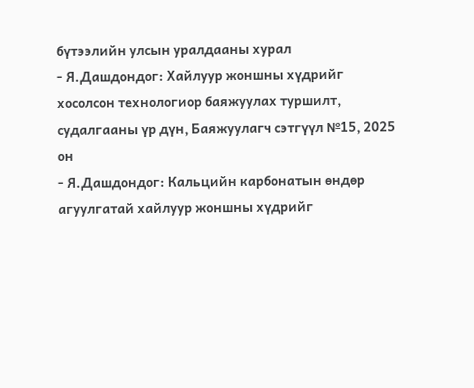бүтээлийн улсын уралдааны хурал
- Я.Дашдондог: Хайлуур жоншны хүдрийг хосолсон технологиор баяжуулах туршилт, судалгааны үр дүн, Баяжуулагч сэтгүүл №15, 2025 он
- Я.Дашдондог: Кальцийн карбонатын өндөр агуулгатай хайлуур жоншны хүдрийг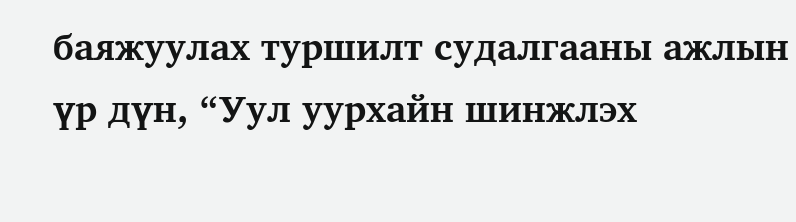баяжуулах туршилт судалгааны ажлын үр дүн, “Уул уурхайн шинжлэх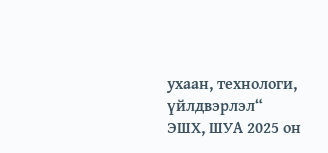ухаан, технологи, үйлдвэрлэл“ ЭШХ, ШУА 2025 он